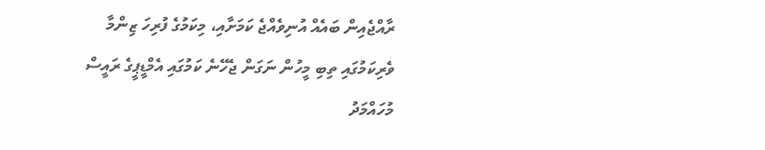ރާއްޖެއިން ބައެއް އުނިވެއްޖެ ކަމަށާއި، މިކަމުގެ ފުރިހަ ޒިންމާ ވެރިކަމުގައި ތިބި މީހުން ނަގަން ޖެހޭނެ ކަމުގައި އެމްޑީޕީގެ ރައީސް މުހައްމަދު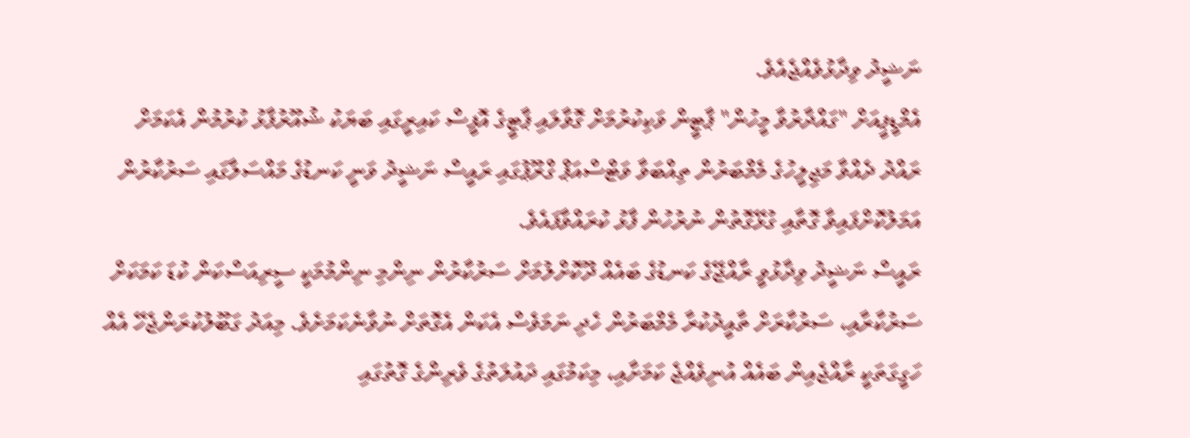ނަޝީދު ވިދާޅުވެއްޖެއެވެ.
އެމްޑީޕީއަށް "ގައްދާރުވާ މީހުން" ޕާޓީން ވަކިކުރުމަށް ގޮވާލައި ޕާޓީގެ އޮފީސް ކައިރީގައި ބަޔަކު ޝުއޫރުފާޅު ކުރުމުން އެކަމަށް ރައްދު ދެއްވާ މަޖިލީހުގެ މެމްބަރުން ތިއްބަވާ ވަޓްސްއަޕް ގްރޫޕުގައި ރައީސް ނަޝީދު ވަނީ ކަނޑުގެ މައްސަލާގައި ސަރުކާރުން އަމަލުކޮށްފައިވާ ގޮތާއި ގުޅޭގޮތުން ނުރުހުން ފާޅު ކުރައްވާފައެވެ.
ރައީސް ނަޝީދު ވިދާޅުވީ ރާއްޖޭގެ ކަނޑުގެ ބައެއް ދޫކޮށްލުމަށް ސަރުކާރުން ނިންމި ނިންމުމަކީ ސީރިއަސްކަން ކުޑަ ކަމަކަށް ސަރުކާރާއި، ސަރުކާރަށް ތާއީދުކުރާ މެމްބަރުން ހެދި ނަމަވެސް އެކަން އެގޮތަށް ނުވާނެކަމަށެވެ. މިއަދު ގަބޫލުކުރަންޖެހޭ އެއް ހަގީގަތަކީ ރާއްޖެއިން ބައެއް އުނިވެއްޖެ ކަމަށާއި، މިކަމުގައި ދައުލަތުގެ ވެރިންގެ ގޮތުގައި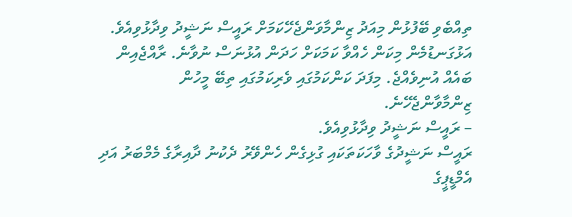ތިއްބެވި ބޭފުޅުން މިއަދު ޒިންމާވަންޖެހޭކަމަށް ރައީސް ނަޝީދު ވިދާޅުވިއެވެ.
އަޅުގަނޑުމެން މިކަން ހެއްވާ ކަމަކަށް ހަދަން އުޅުނަސް ނުވާނެ. ރާއްޖެއިން ބައެއް އުނިވެއްޖެ. މިފަދަ ކަންކަމުގައި ވެރިކަމުގައި ތިބޭ މީހުން ޒިންމާވާންޖެހޭނެ.
– ރައީސް ނަޝީދު ވިދާޅުވިއެވެ.
ރައީސް ނަޝީދުގެ ވާހަކަތަކައި ގުޅިގެން ހެންވޭރު ދެކުނު ދާއިރާގެ މެމްބަރު އަދި އެމްޑީޕީގެ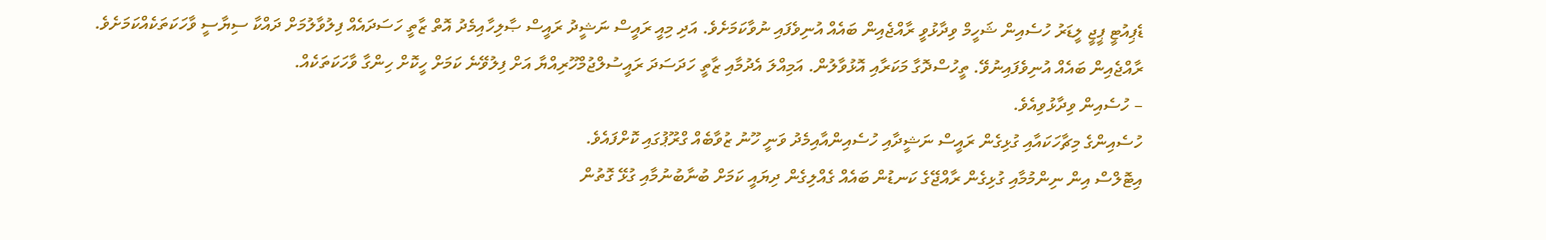ޑެޕިއުޓީ ޕީޖީ ލީޑަރު ހުސެއިން ޝަހީމް ވިދާޅުވީ ރާއްޖެއިން ބައެއް އުނިވެފައި ނުވާކަމަށެވެ. އަދި މިއީ ރައީސް ނަޝީދު ރައީސް ޞާލިހާއިމެދު އޮތް ޒާތީ ހަސަދައެއް ފިލުވާލުމަށް ދައްކާ ސިޔާސީ ވާހަކަތަކެއްކަމަށެވެ.
ރާއްޖެއިން ބައެއް އުނިވެފައިނުވޭ. ތީހުސްދޮގާ މަކަރާއި އޮޅުވާލުން. އަމިއްލަ އެދުމާއި ޒާތީ ހަދަސަދަ ރައީސުލްޖުމްހޫރިއްޔާ އަށް ފިލުވޭނެ ކަމަށް ހީކޮށް ހިންގާ ވާހަކަތަކެއް.
– ހުސެއިން ވިދާޅުވިއެވެ.
ހުސެއިންގެ މިޗާހަކައާއި ގުޅިގެން ރައީސް ނަޝީދާއި ހުސެއިންއާއިމެދު ވަނީ ހޫނު ޒުވާބެއް ގްރޫޕުގައި ކޮށްފައެވެ.
އިޓޮލްސް އިން ނިންމުމާއި ގުޅިގެން ރާއްޖޭގެ ކަނޑުން ބައެއް ގެއްލިގެން ދިޔައީ ކަމަށް ބުނާބުނުމާއި ގުޅޭ ގޮތުން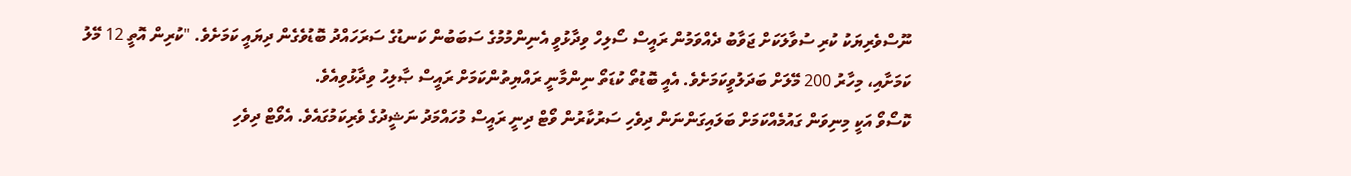ނޫސްވެރިޔަކު ކުރި ސުވާލަކަށް ޖަވާބު ދެއްވަމުން ރައީސް ސޯލިހް ވިދާޅުވީ އެނިންމުމުގެ ސަބަބުން ކަނޑުގެ ސަރަހައްދު ބޮޑުވެގެން ދިޔައީ ކަމަށެވެ. "ކުރިން އޮތީ 12 މޭލު ކަމަށާއި، މިހާރު 200 މޭލަށް ބަދަލުވީކަމަށެވެ. އެއީ ބޮޑުތޯ ކުޑަތޯ ނިންމާނީ ރައްޔިތުންކަމަށް ރައީސް ޞާލިހު ވިދާޅުވިއެވެ.
ކޮސޯވޯ އަކީ މިނިވަން ގައުމެއްކަމަށް ބަލައިގަންނަން ދިވެހި ސަރުކާރުން ވޯޓް ދިނީ ރައީސް މުހައްމަދު ނަޝީދުގެ ވެރިކަމުގައެވެ. އެވޯޓް ދިވެހި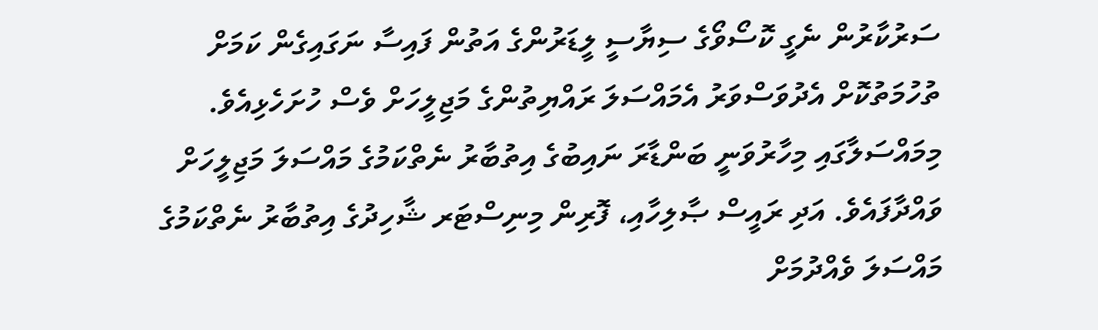ސަރުކާރުން ނެގީ ކޮސޯވޯގެ ސިޔާސީ ލީޑަރުންގެ އަތުން ފައިސާ ނަގައިގެން ކަމަށް ތުހުމަތުކޮށް އެދުވަސްވަރު އެމައްސަލަ ރައްޔިތުންގެ މަޖިލީހަށް ވެސް ހުށަހެޅިއެވެ. މިމައްސަލާގައި މިހާރުވަނީ ބަންޑާރަ ނައިބުގެ އިތުބާރު ނެތްކަމުގެ މައްސަލަ މަޖިލީހަށް ވައްދާފައެވެ. އަދި ރައީސް ޞާލިހާއި، ފޮރިން މިނިސްޓަރ ޝާހިދުގެ އިތުބާރު ނެތްކަމުގެ މައްސަލަ ވެއްދުމަށް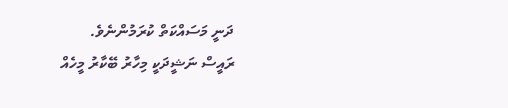ދަނީ މަސައްކަތް ކުރަމުންނެވެ.
ރައީސް ނަޝީދަކީ މިހާރު ބޭކާރު މީހެއް